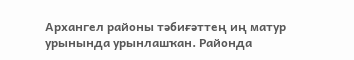Архангел районы тәбиғәттең иң матур урынында урынлашҡан. Районда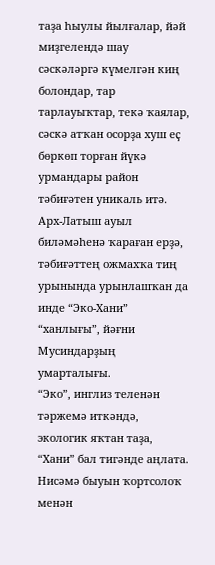таҙа һыулы йылғалар, йәй миҙгелендә шау сәскәләргә күмелгән киң болондар, тар тарлауыҡтар, текә ҡаялар, сәскә атҡан осорҙа хуш еҫ бөркөп торған йүкә урмандары район тәбиғәтен уникаль итә. Арх-Латыш ауыл биләмәһенә ҡараған ерҙә, тәбиғәттең ожмахҡа тиң урынында урынлашҡан да инде “Эко-Хани” “ханлығы”, йәғни Мусиндарҙың умарталығы.
“Эко”, инглиз теленән тәржемә иткәндә, экологик яҡтан таҙа, “Хани” бал тигәнде аңлата. Нисәмә быуын ҡортсолоҡ менән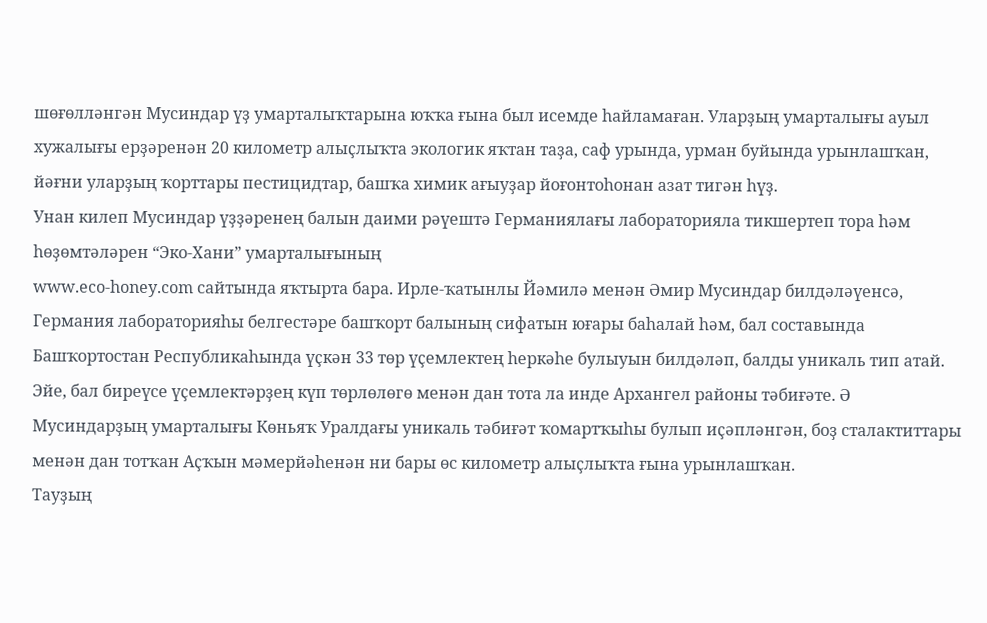шөғөлләнгән Мусиндар үҙ умарталыҡтарына юҡҡа ғына был исемде һайламаған. Уларҙың умарталығы ауыл хужалығы ерҙәренән 20 километр алыҫлыҡта экологик яҡтан таҙа, саф урында, урман буйында урынлашҡан, йәғни уларҙың ҡорттары пестицидтар, башҡа химик ағыуҙар йоғонтоһонан азат тигән һүҙ.
Унан килеп Мусиндар үҙҙәренең балын даими рәүештә Германиялағы лабораторияла тикшертеп тора һәм һөҙөмтәләрен “Эко-Хани” умарталығының
www.eco-honey.com сайтында яҡтырта бара. Ирле-ҡатынлы Йәмилә менән Әмир Мусиндар билдәләүенсә, Германия лабораторияһы белгестәре башҡорт балының сифатын юғары баһалай һәм, бал составында Башҡортостан Республикаһында үҫкән 33 төр үҫемлектең һеркәһе булыуын билдәләп, балды уникаль тип атай.
Эйе, бал биреүсе үҫемлектәрҙең күп төрлөлөгө менән дан тота ла инде Архангел районы тәбиғәте. Ә Мусиндарҙың умарталығы Көньяҡ Уралдағы уникаль тәбиғәт ҡомартҡыһы булып иҫәпләнгән, боҙ сталактиттары менән дан тотҡан Аҫҡын мәмерйәһенән ни бары өс километр алыҫлыҡта ғына урынлашҡан.
Тауҙың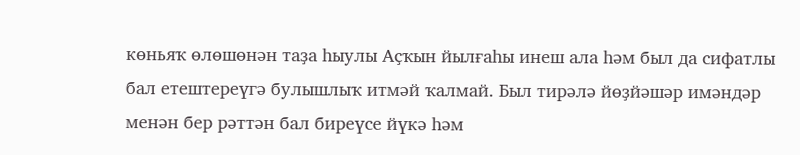көньяҡ өлөшөнән таҙа һыулы Аҫҡын йылғаһы инеш ала һәм был да сифатлы бал етештереүгә булышлыҡ итмәй ҡалмай. Был тирәлә йөҙйәшәр имәндәр менән бер рәттән бал биреүсе йүкә һәм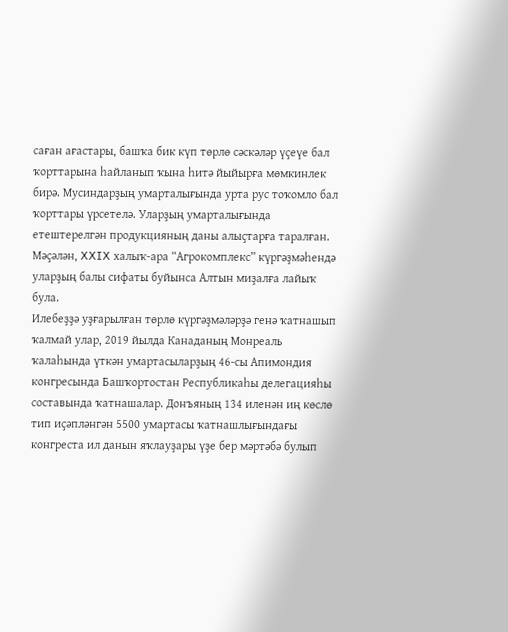саған ағастары, башҡа бик күп төрлө сәскәләр үҫеүе бал ҡорттарына һайланып ҡына һитә йыйырға мөмкинлек бирә. Мусиндарҙың умарталығында урта рус тоҡомло бал ҡорттары үрсетелә. Уларҙың умарталығында етештерелгән продукцияның даны алыҫтарға таралған. Мәҫәлән, XXIX халыҡ-ара “Агрокомплекс” күргәҙмәһендә уларҙың балы сифаты буйынса Алтын миҙалға лайыҡ була.
Илебеҙҙә уҙғарылған төрлө күргәҙмәләрҙә генә ҡатнашып ҡалмай улар, 2019 йылда Канаданың Монреаль ҡалаһында үткән умартасыларҙың 46-сы Апимондия конгресында Башҡортостан Республикаһы делегацияһы составында ҡатнашалар. Донъяның 134 иленән иң көслө тип иҫәпләнгән 5500 умартасы ҡатнашлығындағы конгреста ил данын яҡлауҙары үҙе бер мәртәбә булып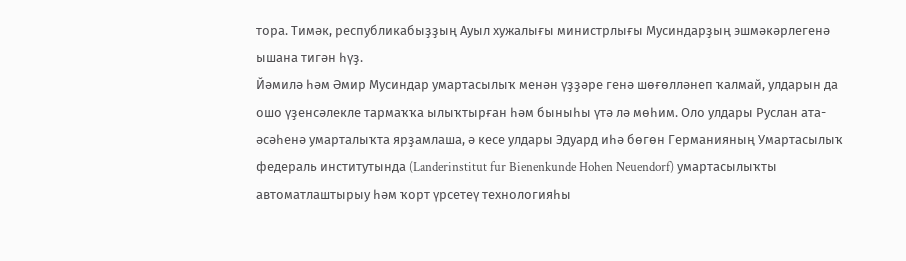тора. Тимәк, республикабыҙҙың Ауыл хужалығы министрлығы Мусиндарҙың эшмәкәрлегенә ышана тигән һүҙ.
Йәмилә һәм Әмир Мусиндар умартасылыҡ менән үҙҙәре генә шөғөлләнеп ҡалмай, улдарын да ошо үҙенсәлекле тармаҡҡа ылыҡтырған һәм быныһы үтә лә мөһим. Оло улдары Руслан ата-әсәһенә умарталыҡта ярҙамлаша, ә кесе улдары Эдуард иһә бөгөн Германияның Умартасылыҡ федераль институтында (Landerinstitut fur Bienenkunde Hohen Neuendorf) умартасылыҡты автоматлаштырыу һәм ҡорт үрсетеү технологияһы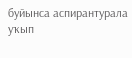буйынса аспирантурала уҡып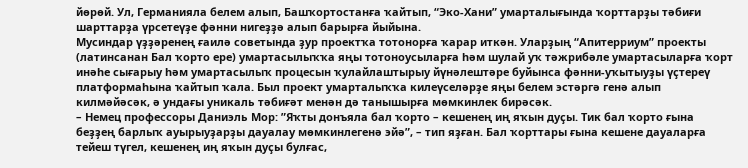йөрөй. Ул, Германияла белем алып, Башҡортостанға ҡайтып, “Эко-Хани” умарталығында ҡорттарҙы тәбиғи шарттарҙа үрсетеүҙе фәнни нигеҙҙә алып барырға йыйына.
Мусиндар үҙҙәренең ғаилә советында ҙур проектҡа тотонорға ҡарар иткән. Уларҙың “Апитерриум” проекты (латинсанан Бал ҡорто ере) умартасылыҡҡа яңы тотоноусыларға һәм шулай уҡ тәжрибәле умартасыларға ҡорт инәһе сығарыу һәм умартасылыҡ процесын ҡулайлаштырыу йүнәлештәре буйынса фәнни-уҡытыуҙы үҫтереү платформаһына ҡайтып ҡала. Был проект умарталыҡҡа килеүселәрҙе яңы белем эстәргә генә алып килмәйәсәк, ә ундағы уникаль тәбиғәт менән дә танышырға мөмкинлек бирәсәк.
– Немец профессоры Даниэль Мор: ”Яҡты донъяла бал ҡорто – кешенең иң яҡын дуҫы. Тик бал ҡорто ғына беҙҙең барлыҡ ауырыуҙарҙы дауалау мөмкинлегенә эйә”, – тип яҙған. Бал ҡорттары ғына кешене дауаларға тейеш түгел, кешенең иң яҡын дуҫы булғас,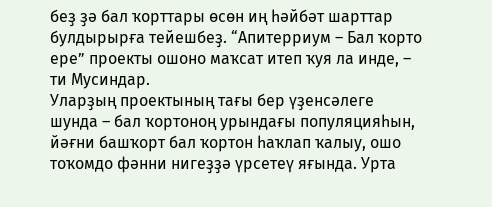беҙ ҙә бал ҡорттары өсөн иң һәйбәт шарттар булдырырға тейешбеҙ. “Апитерриум – Бал ҡорто ере” проекты ошоно маҡсат итеп ҡуя ла инде, – ти Мусиндар.
Уларҙың проектының тағы бер үҙенсәлеге шунда – бал ҡортоноң урындағы популяцияһын, йәғни башҡорт бал ҡортон һаҡлап ҡалыу, ошо тоҡомдо фәнни нигеҙҙә үрсетеү яғында. Урта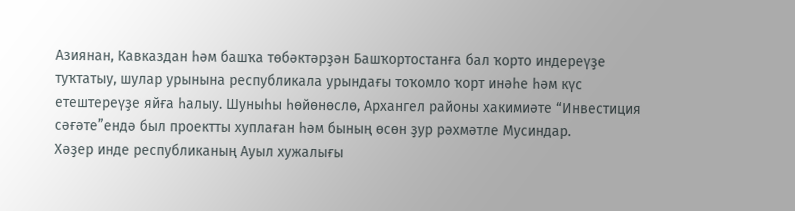Азиянан, Кавказдан һәм башҡа төбәктәрҙән Башҡортостанға бал ҡорто индереүҙе туҡтатыу, шулар урынына республикала урындағы тоҡомло ҡорт инәһе һәм күс етештереүҙе яйға һалыу. Шуныһы һөйөнөслө, Архангел районы хакимиәте “Инвестиция сәғәте”ендә был проектты хуплаған һәм бының өсөн ҙур рәхмәтле Мусиндар.
Хәҙер инде республиканың Ауыл хужалығы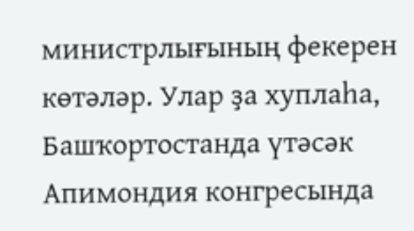министрлығының фекерен көтәләр. Улар ҙа хуплаһа, Башҡортостанда үтәсәк Апимондия конгресында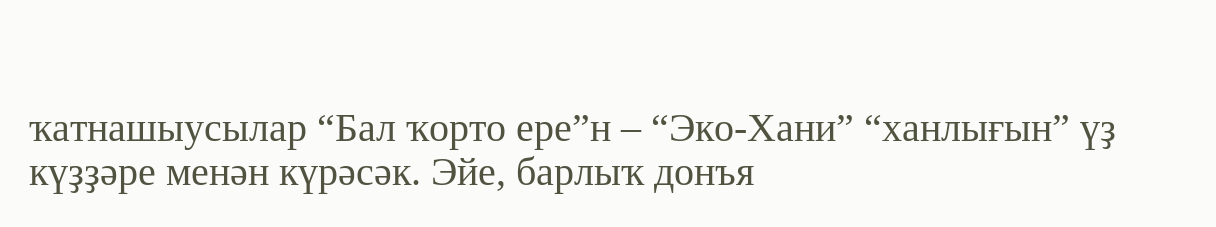ҡатнашыусылар “Бал ҡорто ере”н – “Эко-Хани” “ханлығын” үҙ күҙҙәре менән күрәсәк. Эйе, барлыҡ донъя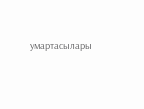умартасылары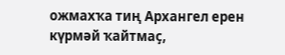ожмахҡа тиң Архангел ерен күрмәй ҡайтмаҫ,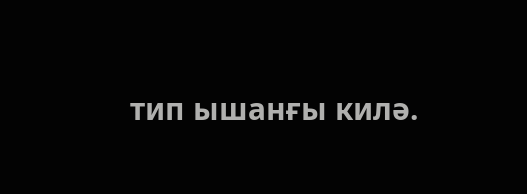тип ышанғы килә.